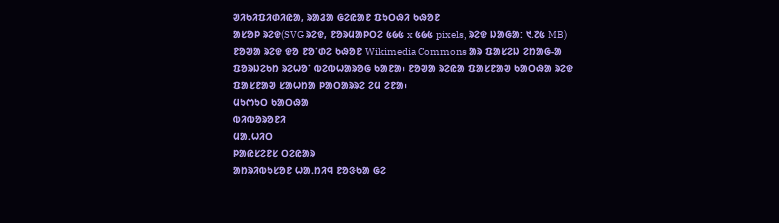ᱣᱤᱠᱤᱯᱤᱰᱤᱭᱟ, ᱨᱟᱲᱟ ᱜᱮᱭᱟᱱ ᱯᱩᱛᱷᱤ ᱠᱷᱚᱱ
ᱟᱥᱚᱞ ᱨᱮᱫ(SVG ᱨᱮᱫ, ᱱᱚᱨᱢᱟᱞᱛᱮ ᱕᱙᱕ x ᱕᱙᱕ pixels, ᱨᱮᱫ ᱡᱟᱜᱟ: ᱑.᱗᱕ MB)
ᱱᱚᱣᱟ ᱨᱮᱫ ᱫᱚ ᱱᱚᱸᱰᱮ ᱠᱷᱚᱱ Wikimedia Commons ᱟᱨ ᱯᱟᱥᱮᱡ ᱮᱴᱟᱜ-ᱟ ᱯᱚᱨᱡᱮᱠᱴ ᱨᱮᱦᱚᱸ ᱵᱮᱵᱦᱟᱨᱚᱜ ᱠᱟᱱᱟ᱾ ᱱᱚᱣᱟ ᱨᱮᱭᱟ ᱯᱟᱥᱱᱟᱣ ᱠᱟᱛᱷᱟ ᱨᱮᱫ ᱯᱟᱥᱱᱟᱣ ᱥᱟᱦᱴᱟ ᱞᱟᱛᱟᱨᱨᱮ ᱮᱢ ᱮᱱᱟ᱾
ᱢᱩᱬᱩᱛ ᱠᱟᱛᱷᱟ
ᱵᱤᱵᱚᱨᱚᱱᱤ
ᱢᱟᱹᱦᱤᱛ
ᱞᱟᱭᱥᱮᱱᱥ ᱛᱮᱭᱟᱨ
ᱟᱴᱨᱤᱵᱩᱥᱚᱱ ᱦᱟᱹᱴᱤᱧ ᱱᱚᱝᱠᱟ ᱜᱮ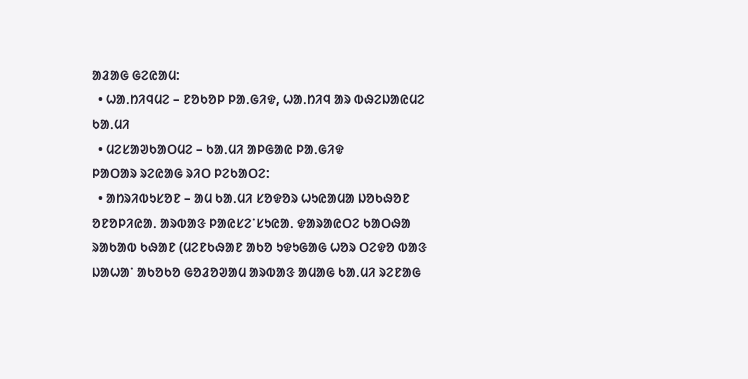ᱟᱲᱟᱜ ᱜᱮᱭᱟᱢ:
  • ᱦᱟᱹᱴᱤᱧᱢᱮ – ᱱᱚᱠᱚᱞ ᱞᱟᱹᱜᱤᱫ, ᱦᱟᱹᱴᱤᱧ ᱟᱨ ᱵᱷᱮᱡᱟᱭᱢᱮ ᱠᱟᱹᱢᱤ
  • ᱢᱮᱥᱟᱣᱠᱟᱛᱢᱮ – ᱠᱟᱹᱢᱤ ᱟᱞᱜᱟᱭ ᱞᱟᱹᱜᱤᱫ
ᱞᱟᱛᱟᱨ ᱨᱮᱭᱟᱜ ᱨᱤᱛ ᱞᱮᱠᱟᱛᱮ:
  • ᱟᱴᱨᱤᱵᱩᱥᱚᱱ – ᱟᱢ ᱠᱟᱹᱢᱤ ᱥᱚᱫᱚᱨ ᱦᱩᱭᱟᱢᱟ ᱡᱚᱠᱷᱚᱱ ᱚᱱᱚᱞᱤᱭᱟᱹ ᱟᱨᱵᱟᱝ ᱞᱟᱭᱥᱮᱸᱥᱩᱭᱟᱹ ᱫᱟᱨᱟᱭᱛᱮ ᱠᱟᱛᱷᱟ ᱨᱟᱠᱟᱵ ᱠᱷᱟᱱ (ᱢᱮᱱᱠᱷᱟᱱ ᱟᱠᱚ ᱩᱫᱩᱜᱟᱜ ᱦᱚᱨ ᱛᱮᱫᱚ ᱵᱟᱝ ᱡᱟᱦᱟᱸ ᱟᱠᱚᱠᱚ ᱜᱚᱲᱚᱣᱟᱢ ᱟᱨᱵᱟᱝ ᱟᱢᱟᱜ ᱠᱟᱹᱢᱤ ᱨᱮᱱᱟᱜ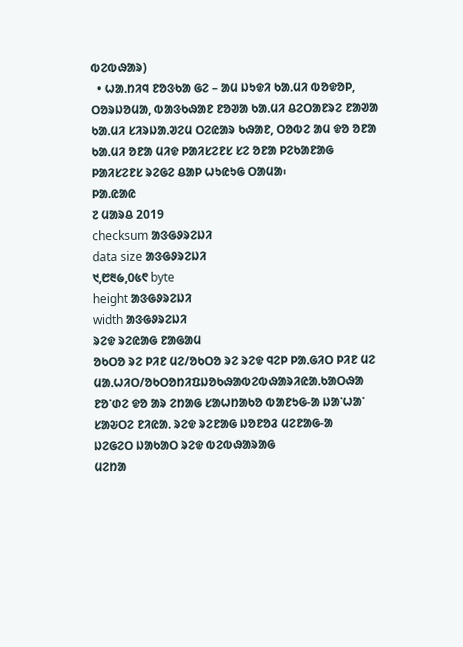ᱵᱮᱵᱷᱟᱨ)
  • ᱦᱟᱹᱴᱤᱧ ᱱᱚᱝᱠᱟ ᱜᱮ – ᱟᱢ ᱡᱩᱫᱤ ᱠᱟᱹᱢᱤ ᱵᱚᱫᱚᱞ, ᱛᱚᱨᱡᱚᱢᱟ, ᱵᱟᱝᱠᱷᱟᱱ ᱱᱚᱣᱟ ᱠᱟᱹᱢᱤ ᱪᱮᱛᱟᱱᱨᱮ ᱱᱟᱣᱟ ᱠᱟᱹᱢᱤ ᱥᱤᱨᱡᱟᱹᱣᱮᱢ ᱛᱮᱭᱟᱨ ᱠᱷᱟᱱ, ᱛᱚᱵᱮ ᱟᱢ ᱫᱚ ᱚᱱᱟ ᱠᱟᱹᱢᱤ ᱚᱱᱟ ᱢᱤᱫ ᱞᱟᱤᱥᱮᱱᱥ ᱥᱮ ᱚᱱᱟ ᱞᱮᱠᱟᱱᱟᱜ ᱞᱟᱤᱥᱮᱱᱥ ᱨᱮᱜᱮ ᱪᱟᱞ ᱦᱩᱭᱩᱜ ᱛᱟᱢᱟ᱾
ᱞᱟ.ᱭᱟᱭ
᱗ ᱢᱟᱨᱪ 2019
checksum ᱟᱝᱜᱽᱨᱮᱡᱤ
data size ᱟᱝᱜᱽᱨᱮᱡᱤ
᱑,᱘᱓᱙,᱐᱕᱖ byte
height ᱟᱝᱜᱽᱨᱮᱡᱤ
width ᱟᱝᱜᱽᱨᱮᱡᱤ
ᱨᱮᱫ ᱨᱮᱭᱟᱜ ᱱᱟᱜᱟᱢ
ᱚᱠᱛᱚ ᱨᱮ ᱞᱤᱱ ᱢᱮ/ᱚᱠᱛᱚ ᱨᱮ ᱨᱮᱫ ᱧᱮᱞ ᱞᱟᱹᱜᱤᱛ ᱞᱤᱱ ᱢᱮ
ᱢᱟᱹᱦᱤᱛ/ᱚᱠᱛᱚᱴᱤᱯᱡᱚᱠᱷᱟᱵᱮᱵᱷᱟᱨᱤᱭᱟᱹᱠᱟᱛᱷᱟ
ᱱᱚᱸᱰᱮ ᱫᱚ ᱟᱨ ᱮᱴᱟᱜ ᱥᱟᱦᱴᱟᱠᱚ ᱵᱟᱱᱩᱜ-ᱟ ᱡᱟᱸᱦᱟᱸ ᱥᱟᱶᱛᱮ ᱱᱤᱭᱟᱹ ᱨᱮᱫ ᱨᱮᱱᱟᱜ ᱡᱚᱱᱚᱲ ᱢᱮᱱᱟᱜ-ᱟ
ᱡᱮᱜᱮᱛ ᱡᱟᱠᱟᱛ ᱨᱮᱫ ᱵᱮᱵᱷᱟᱨᱟᱜ
ᱢᱮᱴᱟ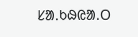ᱥᱟᱹᱠᱷᱭᱟᱹᱛ